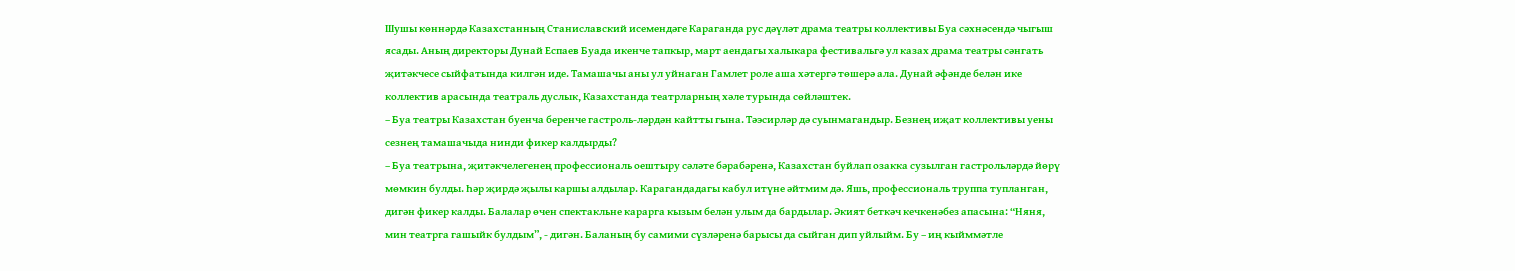Шушы көннәрдә Казахстанның Станиславский исемендәге Караганда рус дәүләт драма театры коллективы Буа сәхнәсендә чыгыш ясады. Аның директоры Дунай Еспаев Буада икенче тапкыр, март аендагы халыкара фестивальгә ул казах драма театры сәнгать җитәкчесе сыйфатында килгән иде. Тамашачы аны ул уйнаган Гамлет роле аша хәтергә төшерә ала. Дунай әфәнде белән ике коллектив арасында театраль дуслык, Казахстанда театрларның хәле турында сөйләштек.
– Буа театры Казахстан буенча беренче гастроль-ләрдән кайтты гына. Тәэсирләр дә суынмагандыр. Безнең иҗат коллективы уены сезнең тамашачыда нинди фикер калдырды?
– Буа театрына, җитәкчелегенең профессиональ оештыру сәләте бәрабәренә, Казахстан буйлап озакка сузылган гастрольләрдә йөрү мөмкин булды. Һәр җирдә җылы каршы алдылар. Карагандадагы кабул итүне әйтмим дә. Яшь, профессиональ труппа тупланган, дигән фикер калды. Балалар өчен спектакльне карарга кызым белән улым да бардылар. Әкият беткәч кечкенәбез апасына: “Няня, мин театрга гашыйк булдым”, - дигән. Баланың бу самими сүзләренә барысы да сыйган дип уйлыйм. Бу – иң кыйммәтле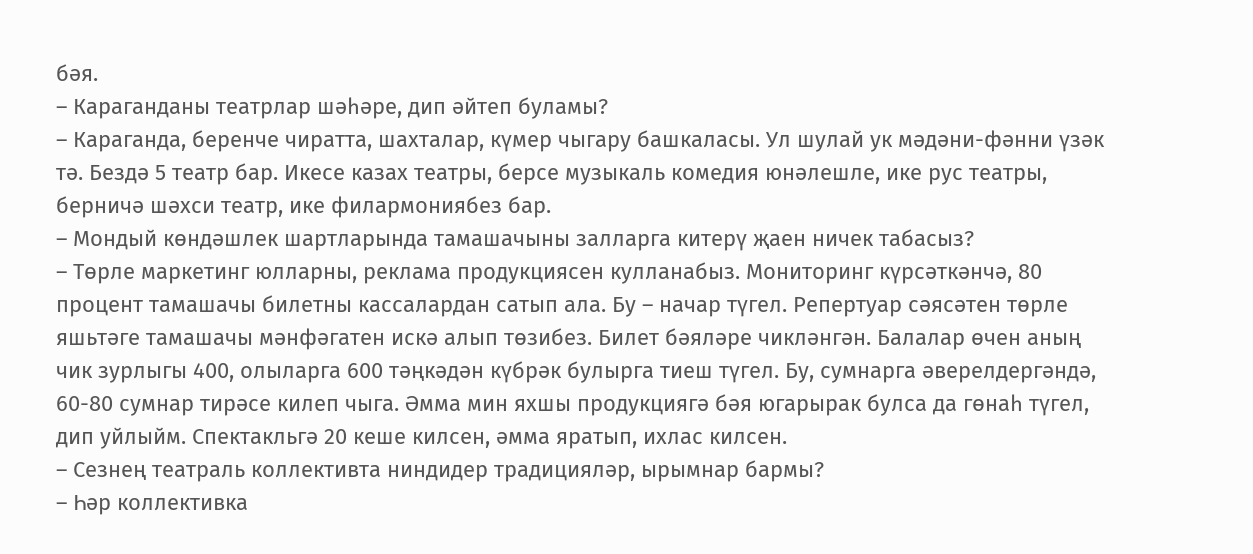бәя.
– Караганданы театрлар шәһәре, дип әйтеп буламы?
– Караганда, беренче чиратта, шахталар, күмер чыгару башкаласы. Ул шулай ук мәдәни-фәнни үзәк тә. Бездә 5 театр бар. Икесе казах театры, берсе музыкаль комедия юнәлешле, ике рус театры, берничә шәхси театр, ике филармониябез бар.
– Мондый көндәшлек шартларында тамашачыны залларга китерү җаен ничек табасыз?
– Төрле маркетинг юлларны, реклама продукциясен кулланабыз. Мониторинг күрсәткәнчә, 80 процент тамашачы билетны кассалардан сатып ала. Бу – начар түгел. Репертуар сәясәтен төрле яшьтәге тамашачы мәнфәгатен искә алып төзибез. Билет бәяләре чикләнгән. Балалар өчен аның чик зурлыгы 400, олыларга 600 тәңкәдән күбрәк булырга тиеш түгел. Бу, сумнарга әверелдергәндә, 60-80 сумнар тирәсе килеп чыга. Әмма мин яхшы продукциягә бәя югарырак булса да гөнаһ түгел, дип уйлыйм. Спектакльгә 20 кеше килсен, әмма яратып, ихлас килсен.
– Сезнең театраль коллективта ниндидер традицияләр, ырымнар бармы?
– Һәр коллективка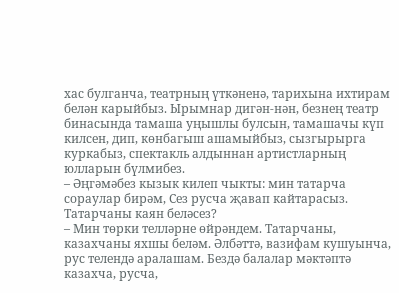хас булганча, театрның үткәненә, тарихына ихтирам белән карыйбыз. Ырымнар дигән-нән, безнең театр бинасында тамаша уңышлы булсын, тамашачы күп килсен, дип, көнбагыш ашамыйбыз, сызгырырга куркабыз, спектакль алдыннан артистларның юлларын бүлмибез.
– Әңгәмәбез кызык килеп чыкты: мин татарча сораулар бирәм, Сез русча җавап кайтарасыз. Татарчаны каян беләсез?
– Мин төрки телләрне өйрәндем. Татарчаны, казахчаны яхшы беләм. Әлбәттә, вазифам кушуынча, рус телендә аралашам. Бездә балалар мәктәптә казахча, русча,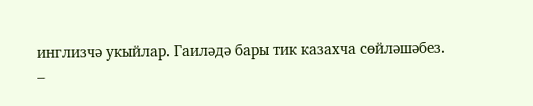инглизчә укыйлар. Гаиләдә бары тик казахча сөйләшәбез.
–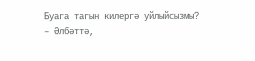Буага тагын килергә уйлыйсызмы?
– Әлбәттә,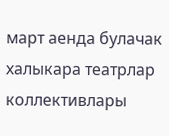март аенда булачак халыкара театрлар коллективлары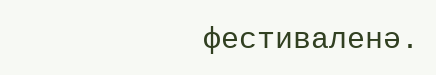фестиваленә.